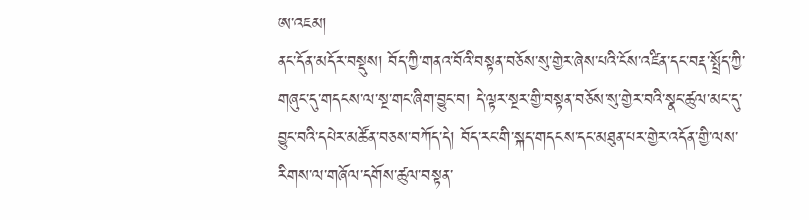ཨ་འཇམ།
ནང་དོན་མདོར་བསྡུས། བོད་ཀྱི་གནའ་བོའི་བསྟན་བཅོས་སུ་གྱེར་ཞེས་པའི་ངོས་འཛིན་དང་བརྡ་སྤྲོད་ཀྱི་གཞུང་དུ་གདངས་ལ་སྔ་གང་ཞིག་བྱུང་བ། དེ་ལྟར་སྔར་གྱི་བསྟན་བཅོས་སུ་གྱེར་བའི་སྣང་ཚུལ་མང་དུ་བྱུང་བའི་དཔེར་མཚོན་བཅས་བཀོད་དེ། བོད་རང་གི་སྐད་གདངས་དང་མཐུན་པར་གྱེར་འདོན་གྱི་ལས་རིགས་ལ་གཞོལ་དགོས་ཚུལ་བསྟན་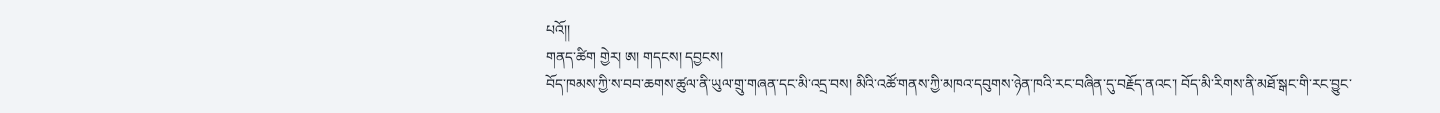པའོ།།
གནད་ཚིག གྱེར། ཨ། གདངས། དབྱངས།
བོད་ཁམས་ཀྱི་ས་བབ་ཆགས་ཚུལ་ནི་ཡུལ་གྲུ་གཞན་དང་མི་འདྲ་བས། མིའི་འཚོ་གནས་ཀྱི་མཁའ་དབུགས་ཉེན་ཁའི་རང་བཞིན་དུ་བརྗོད་ནའང་། བོད་མི་རིགས་ནི་མཐོ་སྒང་གི་རང་བྱུང་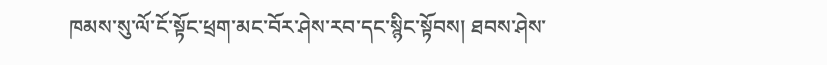ཁམས་སུ་ལོ་ངོ་སྟོང་ཕྲག་མང་བོར་ཤེས་རབ་དང་སྙིང་སྟོབས། ཐབས་ཤེས་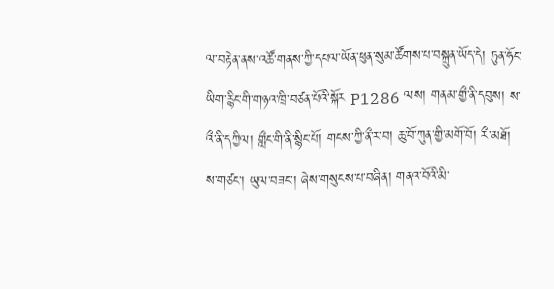ལ་བརྟེན་ནས་འཚོ་གནས་ཀྱི་དཔལ་ཡོན་ཕུན་སུམ་ཚོགས་པ་བསྐྲུན་ཡོད་དེ། ཏུན་ཧོང་ཡིག་རྙིང་གི་གཉའ་ཁྲི་བཙན་པོའི་སྐོར P1286 ལས། གནམ་གྱྀ་ནི་དབུས། ས་འྀ་ནི་དཀྱིལ། གླྀང་གི་ནི་སྙིང་པོ། གངས་ཀྱི་ནྀ་ར་བ། ཆུ་བོ་ཀུན་གྱི་མགོ་བོ། རྀ་མཐོ། ས་གཙང་། ཡུལ་བཟང་། ཞེས་གསུངས་པ་བཞིན། གནའ་བོའི་མི་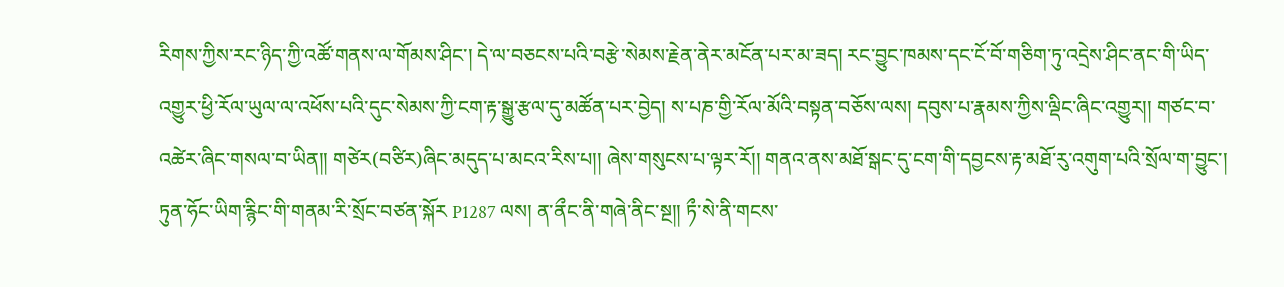རིགས་ཀྱིས་རང་ཉིད་ཀྱི་འཚོ་གནས་ལ་གོམས་ཤིང་། དེ་ལ་བཅངས་པའི་བརྩེ་སེམས་རྗེན་ནེར་མངོན་པར་མ་ཟད། རང་བྱུང་ཁམས་དང་ངོ་བོ་གཅིག་ཏུ་འདྲེས་ཤིང་ནང་གི་ཡིད་འགྱུར་ཕྱི་རོལ་ཡུལ་ལ་འཕོས་པའི་དུང་སེམས་ཀྱི་ངག་རྟ་སྒྱུ་རྩལ་དུ་མཚོན་པར་བྱེད། ས་པཎ་གྱི་རོལ་མོའི་བསྟན་བཅོས་ལས། དབུས་པ་རྣམས་ཀྱིས་ལྡིང་ཞིང་འགྱུར།། གཙང་བ་འཚེར་ཞིང་གསལ་བ་ཡིན།། གཙེར(བཙིར)ཞིང་མདུད་པ་མངའ་རིས་པ།། ཞེས་གསུངས་པ་ལྟར་རོ།། གནའ་ནས་མཐོ་སྒང་དུ་ངག་གི་དབྱངས་རྟ་མཐོ་རུ་འགུག་པའི་སྲོལ་ག་བྱུང་། ཏུན་ཧོང་ཡིག་རྙིང་གི་གནམ་རི་སྲོང་བཙན་སྐོར P1287 ལས། ན་ནྀང་ནི་གཞེ་ནིང་སྔ།། ཏྀ་སེ་ནི་གངས་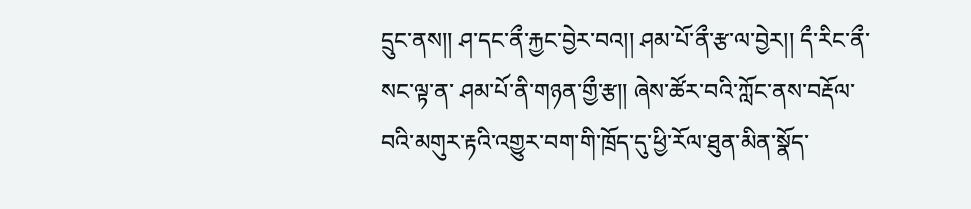དྲུང་ནས།། ཤ་དང་ནྀ་རྐྱང་བྱེར་བའ།། ཤམ་པོ་ནྀ་རྩ་ལ་བྱེར།། དྀ་རིང་ནྀ་སང་ལྟ་ན་ ཤམ་པོ་ནི་གཉན་གྱྀ་རྩ།། ཞེས་ཚོར་བའི་ཀློང་ནས་བརྡོལ་བའི་མགུར་རྟའི་འགྱུར་བག་གི་ཁྲོད་དུ་ཕྱི་རོལ་ཐུན་མིན་སྣོད་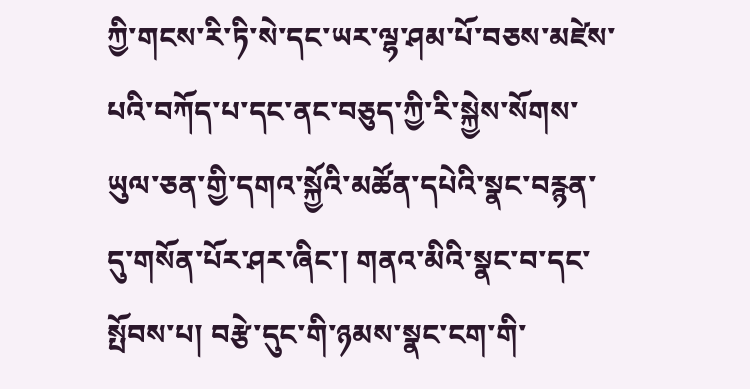ཀྱི་གངས་རི་ཏི་སེ་དང་ཡར་ལྷ་ཤམ་པོ་བཅས་མཛེས་པའི་བཀོད་པ་དང་ནང་བཅུད་ཀྱི་རི་སྐྱེས་སོགས་ཡུལ་ཅན་གྱི་དགའ་སྐྱོའི་མཚོན་དཔེའི་སྣང་བརྙན་དུ་གསོན་པོར་ཤར་ཞིང་། གནའ་མིའི་སྣང་བ་དང་སྤོབས་པ། བརྩེ་དུང་གི་ཉམས་སྣང་ངག་གི་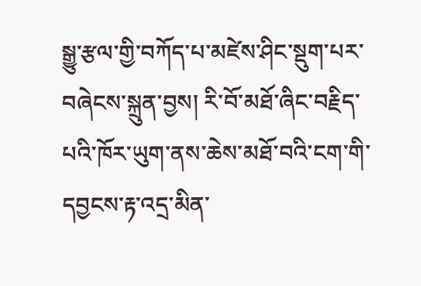སྒྱུ་རྩལ་གྱི་བཀོད་པ་མཛེས་ཤིང་སྡུག་པར་བཞེངས་སྐྲུན་བྱས། རི་བོ་མཐོ་ཞིང་བརྗིད་པའི་ཁོར་ཡུག་ནས་ཆེས་མཐོ་བའི་ངག་གི་དབྱངས་རྟ་འདྲ་མིན་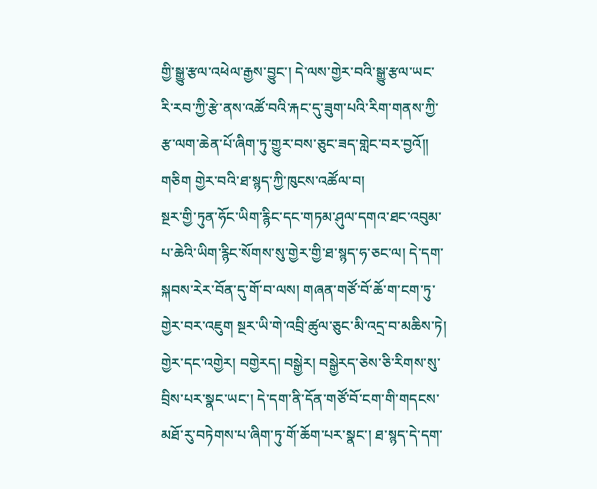གྱི་སྒྱུ་རྩལ་འཕེལ་རྒྱས་བྱུང་། དེ་ལས་གྱེར་བའི་སྒྱུ་རྩལ་ཡང་རི་རབ་ཀྱི་རྩེ་ནས་འཚོ་བའི་རྐང་དུ་ཟུག་པའི་རིག་གནས་ཀྱི་རྩ་ལག་ཆེན་པོ་ཞིག་ཏུ་གྱུར་བས་ཅུང་ཟད་གླེང་བར་བྱའོ།།
གཅིག གྱེར་བའི་ཐ་སྙད་ཀྱི་ཁུངས་འཚོལ་བ།
སྔར་གྱི་ཏུན་ཧོང་ཡིག་རྙིང་དང་གཏམ་ཤུལ་དགའ་ཐང་འབུམ་པ་ཆེའི་ཡིག་རྙིང་སོགས་སུ་གྱེར་གྱི་ཐ་སྙད་ཧ་ཅང་ལ། དེ་དག་སྐབས་རེར་བོན་དུ་གོ་བ་ལས། གཞན་གཙོ་བོ་ཆོ་ག་ངག་ཏུ་གྱེར་བར་འཇུག སྔར་ཡི་གེ་འབྲི་ཚུལ་ཅུང་མི་འདྲ་བ་མཆིས་ཏེ། གྱེར་དང་འགྱེར། བགྱེརད། བསྒྱེར། བསྒྱེརད་ཅེས་ཅི་རིགས་སུ་བྲིས་པར་སྣང་ཡང་། དེ་དག་ནི་དོན་གཙོ་བོ་ངག་གི་གདངས་མཐོ་རུ་བཏེགས་པ་ཞིག་ཏུ་གོ་ཆོག་པར་སྣང་། ཐ་སྙད་དེ་དག་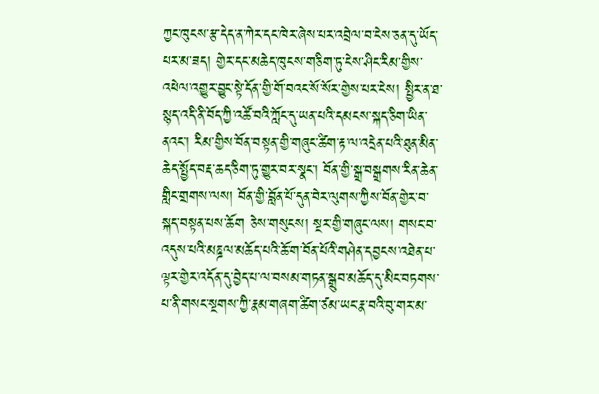ཀྱང་ཁུངས་རྩ་དེད་ན་ཀེར་དང་ཁེར་ཞེས་པར་འབྲེལ་བ་ངེས་ཅན་དུ་ཡོད་པར་མ་ཟད། གྱེར་དང་མཆེད་ཁུངས་གཅིག་ཏུ་ངེས་ཤིང་རིམ་གྱིས་འཕེལ་འགྱུར་བྱུང་སྟེ་དོན་གྱི་གོ་བའང་སོ་སོར་གྱེས་པར་ངེས། སྤྱིར་ན་ཐ་སྙད་འདི་ནི་བོད་ཀྱི་འཚོ་བའི་ཀློང་དུ་ཡན་པའི་དམངས་སྐད་ཅིག་ཡིན་ནའང་། རིམ་གྱིས་བོན་བསྟན་གྱི་གཞུང་ཚིག་རྟ་ལ་འདྲེན་པའི་ཐུན་མིན་ཆེད་སྤྱོད་བརྡ་ཆད་ཅིག་ཏུ་གྱུར་བར་སྣང་། བོན་གྱི་སྒྲ་བསྒྲགས་རིན་ཆེན་གླིང་གྲགས་ལས། བོན་གྱི་བློན་པོ་དུན་བེར་ལུགས་ཀྱིས་བོན་གྱེར་བ་སྐད་བསྟན་པས་ཆོག ཅེས་གསུངས། སྔར་གྱི་གཞུང་ལས། གསང་བ་འདུས་པའི་མཎྜལ་མཆོད་པའི་ཆོ་ག་བོན་པོའི་གཤེན་དབྱངས་འཐེན་པ་ལྟར་གྱེར་འདོན་དུ་བྱེད་པ་ལ་བསམ་གཏན་སྒྲུབ་མཆོད་དུ་མིང་བཏགས་པ་ནི་གསང་སྔགས་ཀྱི་རྣམ་གཞག་ཚིག་ཙམ་ཡང་རྣ་བའི་བུ་གར་མ་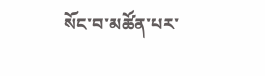སོང་བ་མཚོན་པར་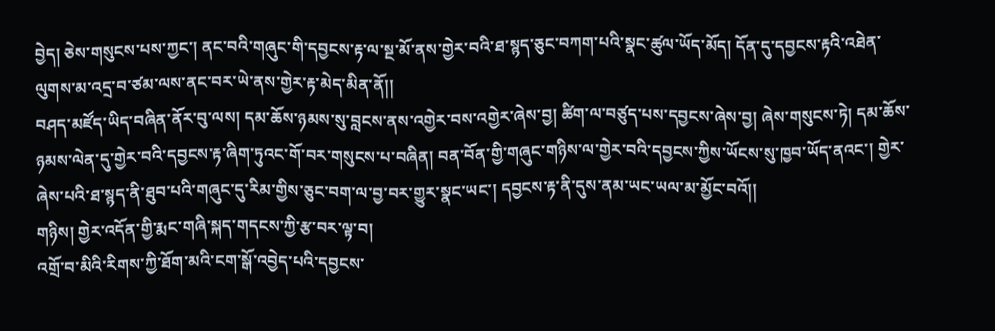བྱེད། ཅེས་གསུངས་པས་ཀྱང་། ནང་བའི་གཞུང་གི་དབྱངས་རྟ་ལ་སྔ་མོ་ནས་གྱེར་བའི་ཐ་སྙད་ཅུང་བཀག་པའི་སྣང་ཚུལ་ཡོད་མོད། དོན་དུ་དབྱངས་རྟའི་འཐེན་ལུགས་མ་འདྲ་བ་ཙམ་ལས་ནང་བར་ཡེ་ནས་གྱེར་རྟ་མེད་མིན་ནོ།།
བཤད་མཛོད་ཡིད་བཞིན་ནོར་བུ་ལས། དམ་ཆོས་ཉམས་སུ་བླངས་ནས་འགྱེར་བས་འགྱེར་ཞེས་བྱ། ཚིག་ལ་བཙུད་པས་དབྱངས་ཞེས་བྱ། ཞེས་གསུངས་ཏེ། དམ་ཆོས་ཉམས་ལེན་དུ་གྱེར་བའི་དབྱངས་རྟ་ཞིག་ཏུའང་གོ་བར་གསུངས་པ་བཞིན། བན་བོན་གྱི་གཞུང་གཉིས་ལ་གྱེར་བའི་དབྱངས་ཀྱིས་ཡོངས་སུ་ཁྱབ་ཡོད་ནའང་། གྱེར་ཞེས་པའི་ཐ་སྙད་ནི་ཐུབ་པའི་གཞུང་དུ་རིམ་གྱིས་ཅུང་བག་ལ་བྱ་བར་གྱུར་སྣང་ཡང་། དབྱངས་རྟ་ནི་དུས་ནམ་ཡང་ཡལ་མ་མྱོང་བའོ།།
གཉིས། གྱེར་འདོན་གྱི་རྨང་གཞི་སྐད་གདངས་ཀྱི་རྩ་བར་ལྟ་བ།
འགྲོ་བ་མིའི་རིགས་ཀྱི་ཐོག་མའི་ངག་སྒོ་འབྱེད་པའི་དབྱངས་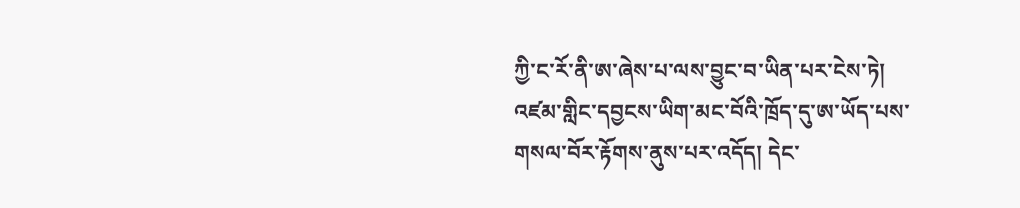ཀྱི་ང་རོ་ནི་ཨ་ཞེས་པ་ལས་བྱུང་བ་ཡིན་པར་ངེས་ཏེ། འཛམ་གླིང་དབྱངས་ཡིག་མང་བོའི་ཁྲོད་དུ་ཨ་ཡོད་པས་གསལ་བོར་རྟོགས་ནུས་པར་འདོད། དེང་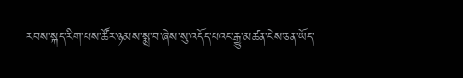རབས་སྐད་རིག་པས་ཚོར་ཉམས་སྨྲ་བ་ཞེས་སུ་འདོད་པའང་རྒྱུ་མཚན་ངེས་ཅན་ཡོད་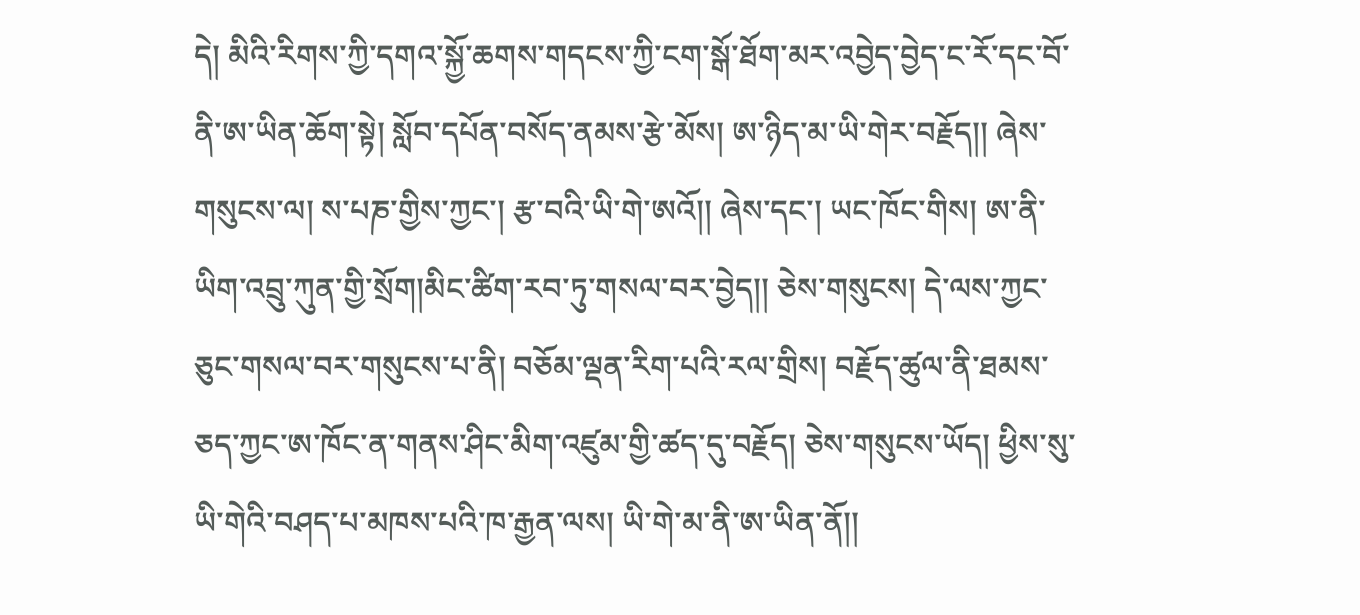དེ། མིའི་རིགས་ཀྱི་དགའ་སྐྱོ་ཆགས་གདངས་ཀྱི་ངག་སྒོ་ཐོག་མར་འབྱེད་བྱེད་ང་རོ་དང་བོ་ནི་ཨ་ཡིན་ཆོག་སྟེ། སློབ་དཔོན་བསོད་ནམས་རྩེ་མོས། ཨ་ཉིད་མ་ཡི་གེར་བརྗོད།། ཞེས་གསུངས་ལ། ས་པཎ་གྱིས་ཀྱང་། རྩ་བའི་ཡི་གེ་ཨའོ།། ཞེས་དང་། ཡང་ཁོང་གིས། ཨ་ནི་ཡིག་འབྲུ་ཀུན་གྱི་སྲོག།མིང་ཚིག་རབ་ཏུ་གསལ་བར་བྱེད།། ཅེས་གསུངས། དེ་ལས་ཀྱང་ཅུང་གསལ་བར་གསུངས་པ་ནི། བཅོམ་ལྡན་རིག་པའི་རལ་གྲིས། བརྗོད་ཚུལ་ནི་ཐམས་ཅད་ཀྱང་ཨ་ཁོང་ན་གནས་ཤིང་མིག་འཛུམ་གྱི་ཚད་དུ་བརྗོད། ཅེས་གསུངས་ཡོད། ཕྱིས་སུ་ཡི་གེའི་བཤད་པ་མཁས་པའི་ཁ་རྒྱན་ལས། ཡི་གེ་མ་ནི་ཨ་ཡིན་ནོ།།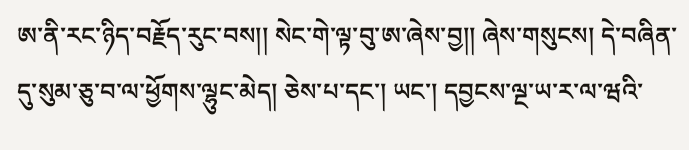ཨ་ནི་རང་ཉིད་བརྗོད་རུང་བས།། སེང་གེ་ལྟ་བུ་ཨ་ཞེས་བྱ།། ཞེས་གསུངས། དེ་བཞིན་དུ་སུམ་ཅུ་བ་ལ་ཕྱོགས་ལྷུང་མེད། ཅེས་པ་དང་། ཡང་། དབྱངས་ལྔ་ཡ་ར་ལ་ཝའི་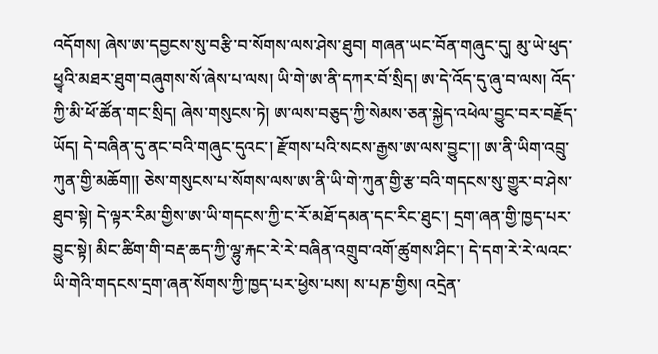འདོགས། ཞེས་ཨ་དབྱངས་སུ་བརྩི་བ་སོགས་ལས་ཤེས་ཐུབ། གཞན་ཡང་བོན་གཞུང་དུ། མུ་ཡེ་ཕུད་ཕྱྭའི་མཐར་ཐུག་བཞུགས་སོ་ཞེས་པ་ལས། ཡི་གེ་ཨ་ནི་དཀར་བོ་སྲིད། ཨ་དེ་འོད་དུ་ཞུ་བ་ལས། འོད་ཀྱི་མི་ཕོ་ཚོན་གང་སྲིད། ཞེས་གསུངས་ཏེ། ཨ་ལས་བཅུད་ཀྱི་སེམས་ཅན་སྐྱེད་འཕེལ་བྱུང་བར་བརྗོད་ཡོད། དེ་བཞིན་དུ་ནང་བའི་གཞུང་དུའང་། རྫོགས་པའི་སངས་རྒྱས་ཨ་ལས་བྱུང་།། ཨ་ནི་ཡིག་འབྲུ་ཀུན་གྱི་མཆོག།། ཅེས་གསུངས་པ་སོགས་ལས་ཨ་ནི་ཡི་གེ་ཀུན་གྱི་རྩ་བའི་གདངས་སུ་གྱུར་བ་ཤེས་ཐུབ་སྟེ། དེ་ལྟར་རིམ་གྱིས་ཨ་ཡི་གདངས་ཀྱི་ང་རོ་མཐོ་དམན་དང་རིང་ཐུང་། དྲག་ཞན་གྱི་ཁྱད་པར་བྱུང་སྟེ། མིང་ཚིག་གི་བརྡ་ཆད་ཀྱི་ལྷུ་རྐང་རེ་རེ་བཞིན་འགྲུབ་འགོ་ཚུགས་ཤིང་། དེ་དག་རེ་རེ་ལའང་ཡི་གེའི་གདངས་དྲག་ཞན་སོགས་ཀྱི་ཁྱད་པར་ཕྱེས་པས། ས་པཎ་གྱིས། འདྲེན་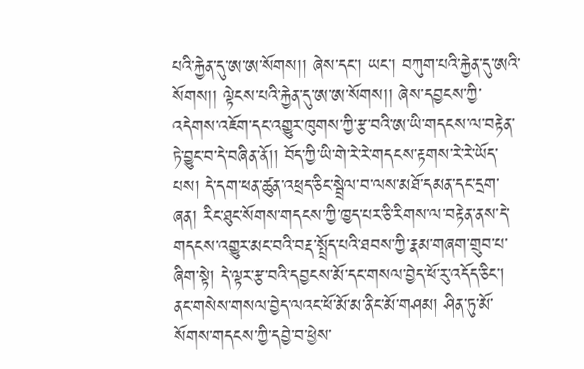པའི་རྐྱེན་དུ་ཨ་ཨ་སོགས།། ཞེས་དང་། ཡང་། བཀུག་པའི་རྐྱེན་དུ་ཨའི་སོགས།། ལྟེངས་པའི་རྐྱེན་དུ་ཨ་ཨ་སོགས།། ཞེས་དབྱངས་ཀྱི་འདེགས་འཇོག་དང་འགྱུར་ཁུགས་ཀྱི་རྩ་བའི་ཨ་ཡི་གདངས་ལ་བརྟེན་ཏེ་བྱུང་བ་དེ་བཞིན་ནོ།། བོད་ཀྱི་ཡི་གེ་རེ་རེ་གདངས་རྟགས་རེ་རེ་ཡོད་པས། དེ་དག་ཕན་ཚུན་འཕྲད་ཅིང་སྦྲེལ་བ་ལས་མཐོ་དམན་དང་དྲག་ཞན། རིང་ཐུང་སོགས་གདངས་ཀྱི་ཁྱད་པར་ཅི་རིགས་ལ་བརྟེན་ནས་དེ་གདངས་འགྱུར་མང་བའི་བརྡ་སྤྲོད་པའི་ཐབས་ཀྱི་རྣམ་གཞག་གྲུབ་པ་ཞིག་སྟེ། དེ་ལྟར་རྩ་བའི་དབྱངས་མོ་དང་གསལ་བྱེད་ཕོ་རུ་འདོད་ཅིང་། ནང་གསེས་གསལ་བྱེད་ལའང་ཕོ་མོ་མ་ནིང་མོ་གཤམ། ཤིན་ཏུ་མོ་སོགས་གདངས་ཀྱི་དབྱེ་བ་ཕྱེས་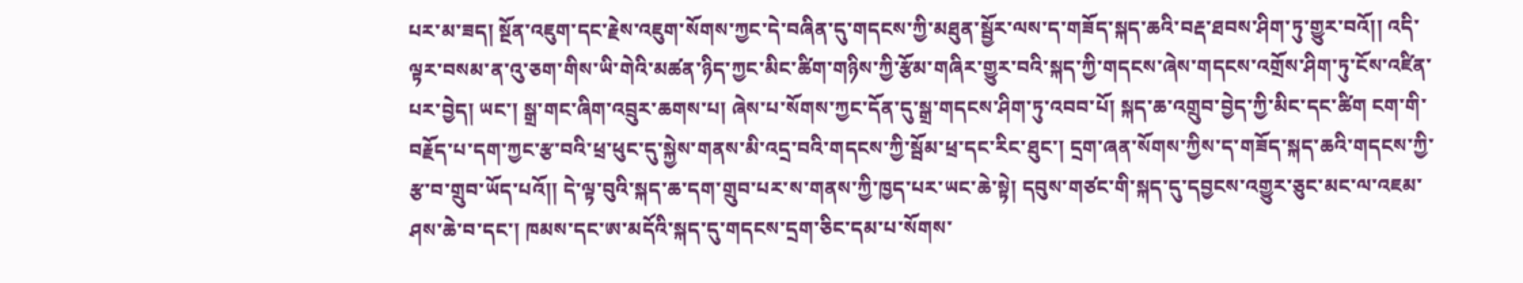པར་མ་ཟད། སྔོན་འཇུག་དང་རྗེས་འཇུག་སོགས་ཀྱང་དེ་བཞིན་དུ་གདངས་ཀྱི་མཐུན་སྦྱོར་ལས་ད་གཟོད་སྐད་ཆའི་བརྡ་ཐབས་ཤིག་ཏུ་གྱུར་བའོ།། འདི་ལྟར་བསམ་ན་འུ་ཅག་གིས་ཡི་གེའི་མཚན་ཉིད་ཀྱང་མིང་ཚིག་གཉིས་ཀྱི་རྩོམ་གཞིར་གྱུར་བའི་སྐད་ཀྱི་གདངས་ཞེས་གདངས་འགྲོས་ཤིག་ཏུ་ངོས་འཛིན་པར་བྱེད། ཡང་། སྒྲ་གང་ཞིག་འབྲུར་ཆགས་པ། ཞེས་པ་སོགས་ཀྱང་དོན་དུ་སྒྲ་གདངས་ཤིག་ཏུ་འབབ་པོ། སྐད་ཆ་འགྲུབ་བྱེད་ཀྱི་མིང་དང་ཚིག ངག་གི་བརྗོད་པ་དག་ཀྱང་རྩ་བའི་ཕྲ་ཕུང་དུ་སྐྱེས་གནས་མི་འདྲ་བའི་གདངས་ཀྱི་སྦོམ་ཕྲ་དང་རིང་ཐུང་། དྲག་ཞན་སོགས་ཀྱིས་ད་གཟོད་སྐད་ཆའི་གདངས་ཀྱི་རྩ་བ་གྲུབ་ཡོད་པའོ།། དེ་ལྟ་བུའི་སྐད་ཆ་དག་གྲུབ་པར་ས་གནས་ཀྱི་ཁྱད་པར་ཡང་ཆེ་སྟེ། དབུས་གཙང་གི་སྐད་དུ་དབྱངས་འགྱུར་ཅུང་མང་ལ་འཇམ་ཤས་ཆེ་བ་དང་། ཁམས་དང་ཨ་མདོའི་སྐད་དུ་གདངས་དྲག་ཅིང་དམ་པ་སོགས་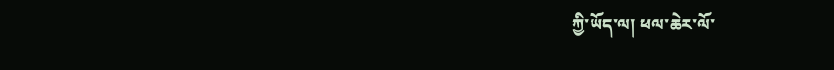ཀྱི་ཡོད་ལ། ཕལ་ཆེར་ལོ་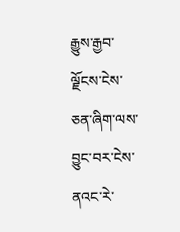རྒྱུས་རྒྱབ་ལྗོངས་ངེས་ཅན་ཞིག་ལས་བྱུང་བར་ངེས་ནའང་རེ་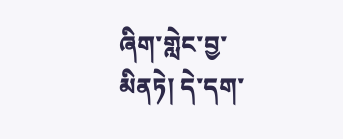ཞིག་གླེང་བྱ་མིནཏེ། དེ་དག་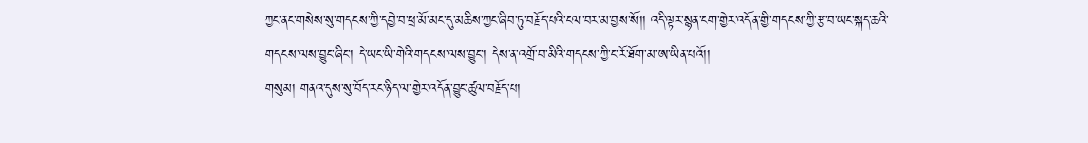ཀྱང་ནང་གསེས་སུ་གདངས་ཀྱི་དབྱེ་བ་ཕྲ་མོ་མང་དུ་མཆིས་ཀྱང་ཞིབ་ཏུ་བརྗོད་པའི་ངལ་བར་མ་བྱས་སོ།། འདི་ལྟར་སྙན་ངག་གྱེར་འདོན་གྱི་གདངས་ཀྱི་རྩ་བ་ཡང་སྐད་ཆའི་གདངས་ལས་བྱུང་ཞིང་། དེ་ཡང་ཡི་གེའི་གདངས་ལས་བྱུང་། དེས་ན་འགྲོ་བ་མིའི་གདངས་ཀྱི་ང་རོ་ཐོག་མ་ཨ་ཡིན་པའོ།།
གསུམ། གནའ་དུས་སུ་བོད་རང་ཉིད་ལ་གྱེར་འདོན་བྱུང་ཚུལ་བརྗོད་པ།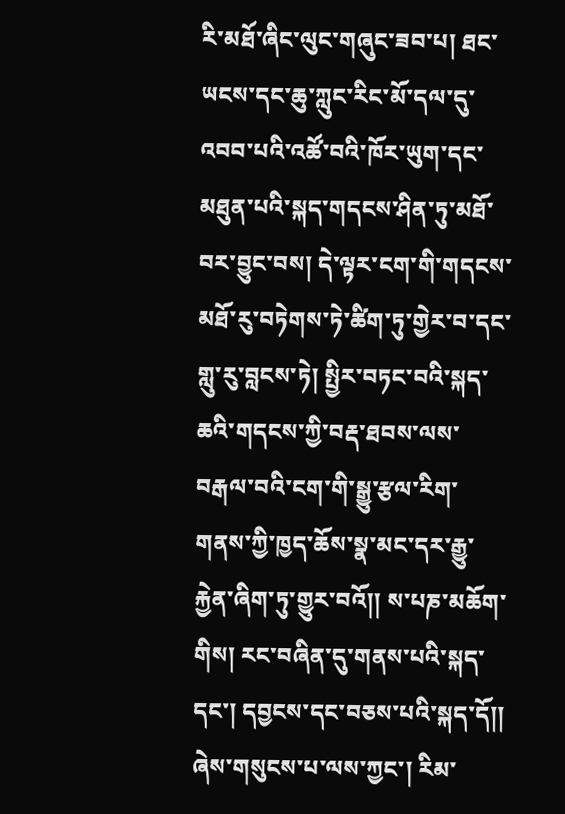རི་མཐོ་ཞིང་ལུང་གཞུང་ཟབ་པ། ཐང་ཡངས་དང་ཆུ་ཀླུང་རིང་མོ་དལ་དུ་འབབ་པའི་འཚོ་བའི་ཁོར་ཡུག་དང་མཐུན་པའི་སྐད་གདངས་ཤིན་ཏུ་མཐོ་བར་བྱུང་བས། དེ་ལྟར་ངག་གི་གདངས་མཐོ་རུ་བཏེགས་ཏེ་ཚིག་ཏུ་གྱེར་བ་དང་གླུ་རུ་བླངས་ཏེ། སྤྱིར་བཏང་བའི་སྐད་ཆའི་གདངས་ཀྱི་བརྡ་ཐབས་ལས་བརྒལ་བའི་ངག་གི་སྒྱུ་རྩལ་རིག་གནས་ཀྱི་ཁྱད་ཆོས་སྣ་མང་དར་རྒྱུ་རྐྱེན་ཞིག་ཏུ་གྱུར་བའོ།། ས་པཎ་མཆོག་གིས། རང་བཞིན་དུ་གནས་པའི་སྐད་དང་། དབྱངས་དང་བཅས་པའི་སྐད་དོ།། ཞེས་གསུངས་པ་ལས་ཀྱང་། རིམ་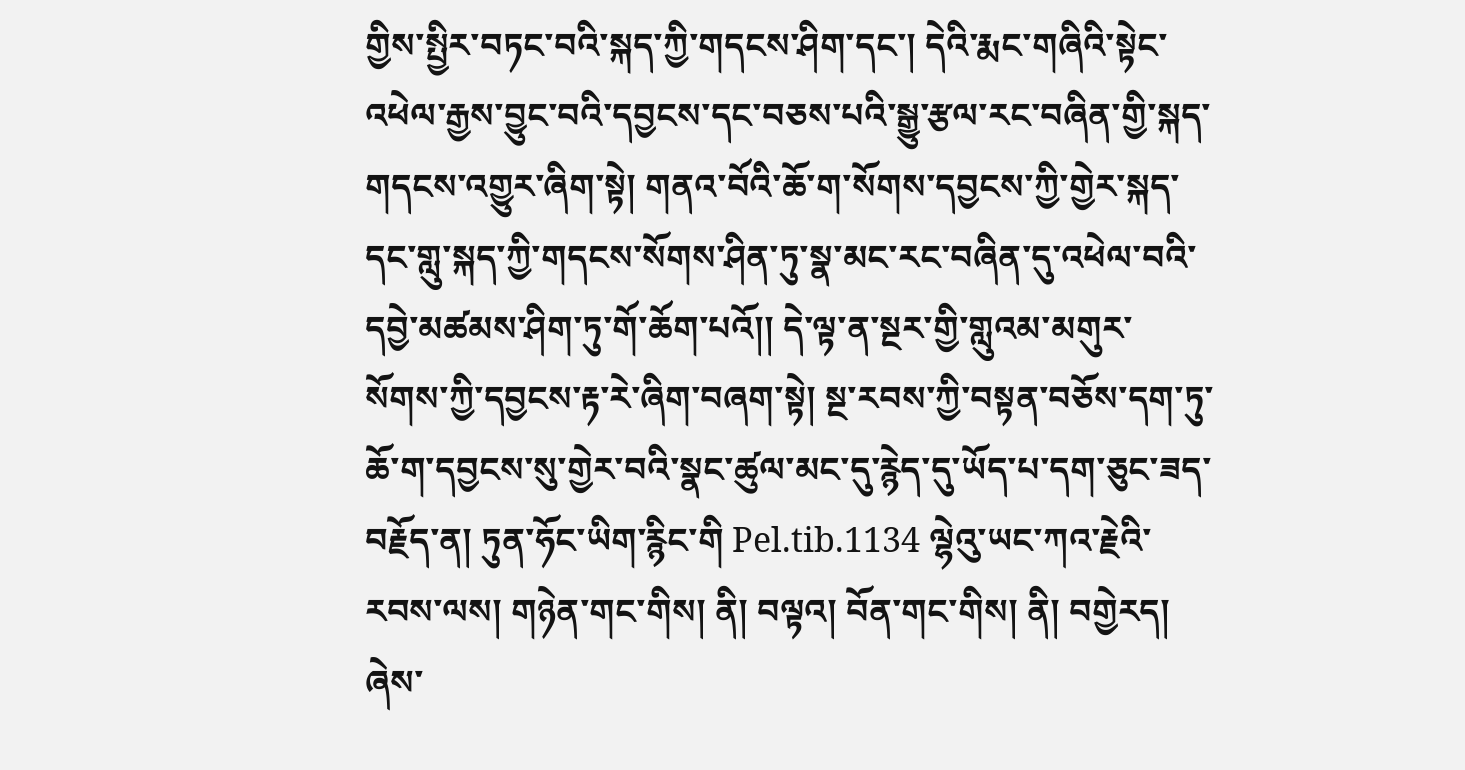གྱིས་སྤྱིར་བཏང་བའི་སྐད་ཀྱི་གདངས་ཤིག་དང་། དེའི་རྨང་གཞིའི་སྟེང་འཕེལ་རྒྱས་བྱུང་བའི་དབྱངས་དང་བཅས་པའི་སྒྱུ་རྩལ་རང་བཞིན་གྱི་སྐད་གདངས་འགྱུར་ཞིག་སྟེ། གནའ་བོའི་ཆོ་ག་སོགས་དབྱངས་ཀྱི་གྱེར་སྐད་དང་གླུ་སྐད་ཀྱི་གདངས་སོགས་ཤིན་ཏུ་སྣ་མང་རང་བཞིན་དུ་འཕེལ་བའི་དབྱེ་མཚམས་ཤིག་ཏུ་གོ་ཆོག་པའོ།། དེ་ལྟ་ན་སྔར་གྱི་གླུའམ་མགུར་སོགས་ཀྱི་དབྱངས་རྟ་རེ་ཞིག་བཞག་སྟེ། སྔ་རབས་ཀྱི་བསྟན་བཅོས་དག་ཏུ་ཆོ་ག་དབྱངས་སུ་གྱེར་བའི་སྣང་ཚུལ་མང་དུ་རྙེད་དུ་ཡོད་པ་དག་ཅུང་ཟད་བརྗོད་ན། ཏུན་ཧོང་ཡིག་རྙིང་གི Pel.tib.1134 ལྷེའུ་ཡང་ཀའ་རྗེའི་རབས་ལས། གཉེན་གང་གིས། ནི། བལྟའ། བོན་གང་གིས། ནི། བགྱེརད། ཞེས་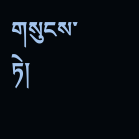གསུངས་ཏེ།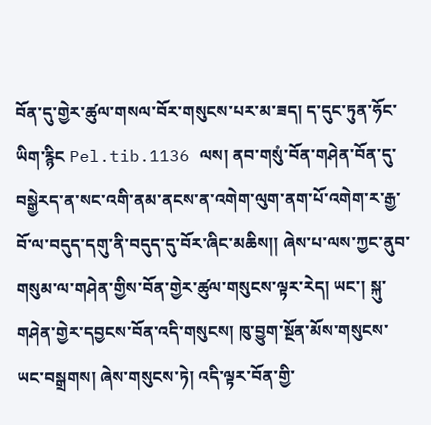བོན་དུ་གྱེར་ཚུལ་གསལ་བོར་གསུངས་པར་མ་ཟད། ད་དུང་ཏུན་ཧོང་ཡིག་རྙིང Pel.tib.1136 ལས། ནབ་གསུཾ་བོན་གཤེན་བོན་དུ་བསྒྱེརད་ན་སང་འགི་ནམ་ནངས་ན་འགེག་ལུག་ནག་པོ་འགེག་ར་རྒྱ་བོ་ལ་བདུད་དགུ་ནི་བདུད་དུ་བོར་ཞིང་མཆིས།། ཞེས་པ་ལས་ཀྱང་ནུབ་གསུམ་ལ་གཤེན་གྱིས་བོན་གྱེར་ཚུལ་གསུངས་ལྟར་རེད། ཡང་། སྐུ་གཤེན་གྱེར་དབྱངས་བོན་འདི་གསུངས། ཁུ་བྱུག་སྔོན་མོས་གསུངས་ཡང་བསྒྲགས། ཞེས་གསུངས་ཏེ། འདི་ལྟར་བོན་གྱི་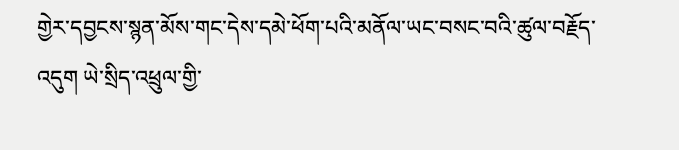གྱེར་དབྱངས་སྙན་མོས་གང་དེས་དམེ་ཕོག་པའི་མནོལ་ཡང་བསང་བའི་ཚུལ་བརྗོད་འདུག ཡེ་སྲིད་འཕྲུལ་གྱི་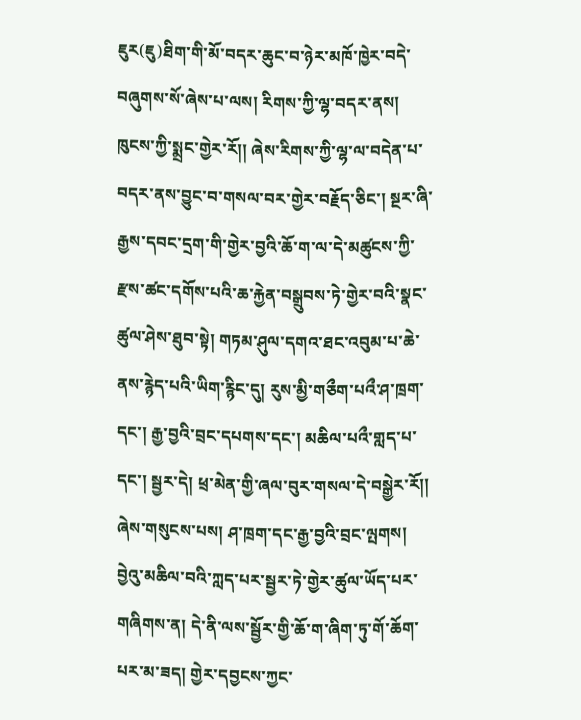ཇུར(ཇུ)ཐིག་གི་མོ་བདར་ཆུང་བ་ཉེར་མཁོ་ཁྱེར་བདེ་བཞུགས་སོ་ཞེས་པ་ལས། རིགས་ཀྱི་ལྷ་བདར་ནས། ཁུངས་ཀྱི་སྨྲང་གྱེར་རོ།། ཞེས་རིགས་ཀྱི་ལྷ་ལ་བདེན་པ་བདར་ནས་བྱུང་བ་གསལ་བར་གྱེར་བརྗོད་ཅིང་། སྔར་ཞི་རྒྱས་དབང་དྲག་གི་གྱེར་བྱའི་ཆོ་ག་ལ་དེ་མཚུངས་ཀྱི་རྫས་ཚང་དགོས་པའི་ཆ་རྐྱེན་བསྒྲུབས་ཏེ་གྱེར་བའི་སྣང་ཚུལ་ཤེས་ཐུབ་སྟེ། གཏམ་ཤུལ་དགའ་ཐང་འབུམ་པ་ཆེ་ནས་རྙེད་པའི་ཡིག་རྙིང་དུ། རུས་མྱི་གཅྀག་པའྀ་ཤ་ཁྲག་དང་། རྒྱ་བྱའི་བྲང་དཔགས་དང་། མཆིལ་པའྀ་གླད་པ་དང་། སྦྱར་དེ། ཕྲ་མེན་གྱི་ཞལ་བུར་གསལ་དེ་བསྒྱེར་རོ།། ཞེས་གསུངས་པས། ཤ་ཁྲག་དང་རྒྱ་བྱའི་བྲང་ལྤགས། བྱེའུ་མཆིལ་བའི་ཀླད་པར་སྦྱར་ཏེ་གྱེར་ཚུལ་ཡོད་པར་གཞིགས་ན། དེ་ནི་ལས་སྦྱོར་གྱི་ཆོ་ག་ཞིག་ཏུ་གོ་ཆོག་པར་མ་ཟད། གྱེར་དབྱངས་ཀྱང་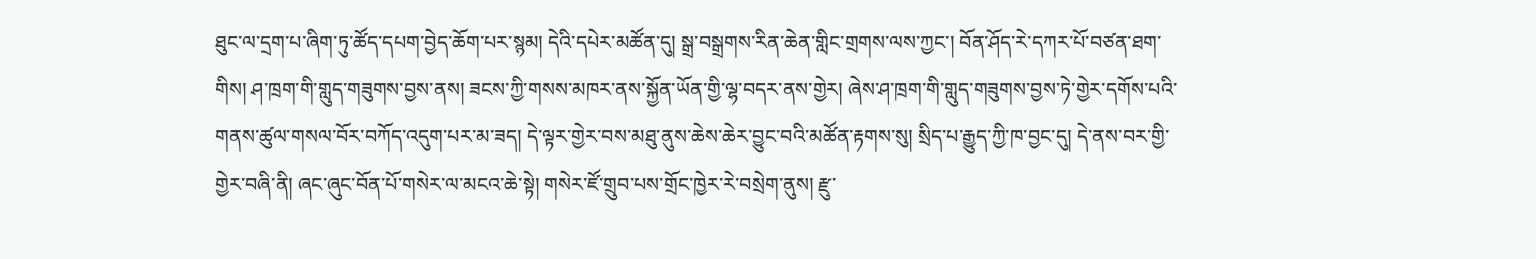ཐུང་ལ་དྲག་པ་ཞིག་ཏུ་ཚོད་དཔག་བྱེད་ཆོག་པར་སྙམ། དེའི་དཔེར་མཚོན་དུ། སྒྲ་བསྒྲགས་རིན་ཆེན་གླིང་གྲགས་ལས་ཀྱང་། བོན་ཤོད་རེ་དཀར་པོ་བཙན་ཐག་གིས། ཤ་ཁྲག་གི་གླུད་གཟུགས་བྱས་ནས། ཟངས་ཀྱི་གསས་མཁར་ནས་སྐྱོན་ཡོན་གྱི་ལྷ་བདར་ནས་གྱེར། ཞེས་ཤ་ཁྲག་གི་གླུད་གཟུགས་བྱས་ཏེ་གྱེར་དགོས་པའི་གནས་ཚུལ་གསལ་བོར་བཀོད་འདུག་པར་མ་ཟད། དེ་ལྟར་གྱེར་བས་མཐུ་ནུས་ཆེས་ཆེར་བྱུང་བའི་མཚོན་རྟགས་སུ། སྲིད་པ་རྒྱུད་ཀྱི་ཁ་བྱང་དུ། དེ་ནས་བར་གྱི་གྱེར་བཞི་ནི། ཞང་ཞུང་བོན་པོ་གསེར་ལ་མངའ་ཆེ་སྟེ། གསེར་ཛོ་གྲུབ་པས་གྲོང་ཁྱེར་རེ་བསྲེག་ནུས། རྫུ་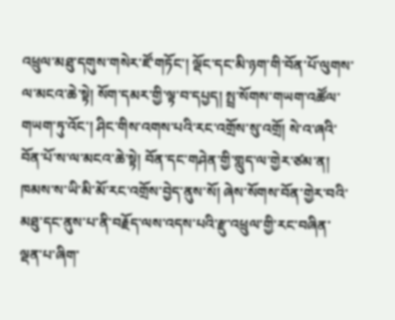འཕྲུལ་མཐུ་དགུས་གསེར་ཛོ་གཏོང་། ལྡོང་དང་མི་ཉག་གི་བོན་པོ་ལུགས་ལ་མངའ་ཆེ་སྟེ། སོག་དམར་གྱི་ལྟ་བ་དཔྱད། སྤྲ་སོགས་གཡག་འཚོལ་གཡག་ཏུ་འོང་། ཤིང་གིས་འགས་པའི་རང་འགྲོས་སུ་འགྲོ། སེ་འ་ཞའི་བོན་པོ་ས་ལ་མངའ་ཆེ་སྟེ། བོན་དང་གཤེན་གྱི་གླུད་ལ་གྱེར་ཙམ་ན། ཁམས་ས་ཡི་མི་མོ་རང་འགྲོས་བྱེད་ནུས་སོ། ཞེས་སོགས་བོན་གྱེར་བའི་མཐུ་དང་ནུས་པ་ནི་བརྗོད་ལས་འདས་པའི་རྫུ་འཕྲུལ་གྱི་རང་བཞིན་ལྡན་པ་ཞིག་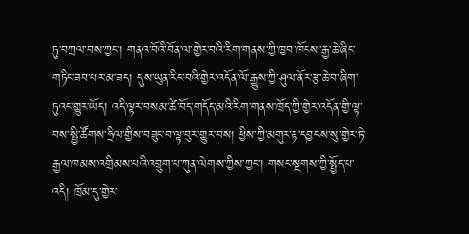ཏུ་བཀྲལ་བས་ཀྱང་། གནའ་བོའི་བོན་ལ་གྱེར་བའི་རིག་གནས་ཀྱི་ཁྱབ་ཁོངས་རྒྱ་ཆེ་ཞིང་གཏིང་ཟབ་པར་མ་ཟད། དུས་ཡུན་རིང་བའི་གྱེར་འདོན་ལོ་རྒྱུས་ཀྱི་ཤུལ་ནོར་རྩ་ཆེ་བ་ཞིག་ཏུའང་གྱུར་ཡོད། འདི་ལྟར་བསམ་ཚེ་བོད་གདོད་མའི་རིག་གནས་ཁྲོད་ཀྱི་གྱེར་འདོན་གྱི་ལྟ་བས་སྤྱི་ཚོགས་ཧྲིལ་གྱིས་བཟུང་བ་ལྟ་བུར་གྱུར་བས། ཕྱིས་ཀྱི་མགུར་རྟ་དབྱངས་སུ་གྱེར་ཏེ་རྒྱལ་ཁམས་འགྲིམས་པའི་འབྲུག་པ་ཀུན་ལེགས་ཀྱིས་ཀྱང་། གསང་སྔགས་ཀྱི་སྤྱོད་པ་འདི། ཁྲོམ་དུ་གྱེར་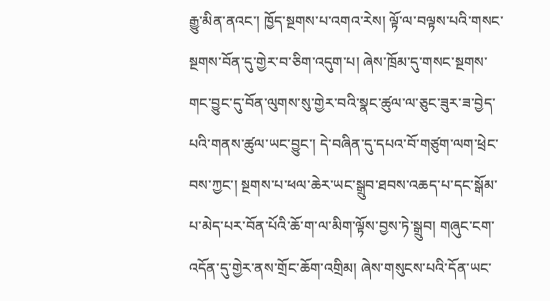རྒྱུ་མིན་ནའང་། ཁྱོད་སྔགས་པ་འགའ་རེས། ལྟོ་ལ་བལྟས་པའི་གསང་སྔགས་བོན་དུ་གྱེར་བ་ཅིག་འདུག་པ། ཞེས་ཁྲོམ་དུ་གསང་སྔགས་གང་བྱུང་དུ་བོན་ལུགས་སུ་གྱེར་བའི་སྣང་ཚུལ་ལ་ཅུང་ཟུར་ཟ་བྱེད་པའི་གནས་ཚུལ་ཡང་བྱུང་། དེ་བཞིན་དུ་དཔའ་བོ་གཙུག་ལག་ཕྲེང་བས་ཀྱང་། སྔགས་པ་ཕལ་ཆེར་ཡང་སྒྲུབ་ཐབས་འཆད་པ་དང་སྒོམ་པ་མེད་པར་བོན་པོའི་ཆོ་ག་ལ་མིག་ལྟོས་བྱས་ཏེ་སྒྲུབ། གཞུང་ངག་འདོན་དུ་གྱེར་ནས་གྲོང་ཆོག་འགྲིམ། ཞེས་གསུངས་པའི་དོན་ཡང་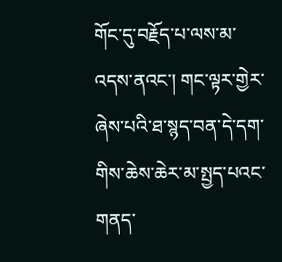གོང་དུ་བརྗོད་པ་ལས་མ་འདས་ནའང་། གང་ལྟར་གྱེར་ཞེས་པའི་ཐ་སྙད་བན་དེ་དག་གིས་ཆེས་ཆེར་མ་སྤྱད་པའང་གནད་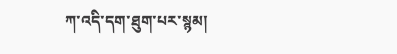ཀ་འདི་དག་ཐུག་པར་སྙམ།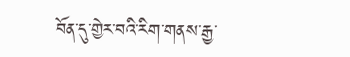བོན་དུ་གྱེར་བའི་རིག་གནས་རྒྱ་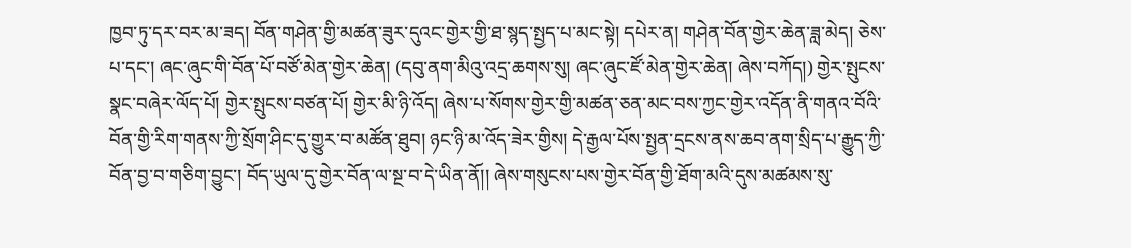ཁྱབ་ཏུ་དར་བར་མ་ཟད། བོན་གཤེན་གྱི་མཚན་ཟུར་དུའང་གྱེར་གྱི་ཐ་སྙད་སྤྱད་པ་མང་སྟེ། དཔེར་ན། གཤེན་བོན་གྱེར་ཆེན་ཟླ་མེད། ཅེས་པ་དང་། ཞང་ཞུང་གི་བོན་པོ་བཙོ་མེན་གྱེར་ཆེན། (དབུ་ནག་མིའུ་འདྲ་ཆགས་སུ། ཞང་ཞུང་ཛོ་མེན་གྱེར་ཆེན། ཞེས་བཀོད།) གྱེར་སྤུངས་སྣང་བཞེར་ལོད་པོ། གྱེར་སྤུངས་བཙན་པོ། གྱེར་མི་ཉི་འོད། ཞེས་པ་སོགས་གྱེར་གྱི་མཚན་ཅན་མང་བས་ཀྱང་གྱེར་འདོན་ནི་གནའ་བོའི་བོན་གྱི་རིག་གནས་ཀྱི་སྲོག་ཤིང་དུ་གྱུར་བ་མཚོན་ཐུབ། ཉང་ཉི་མ་འོད་ཟེར་གྱིས། དེ་རྒྱལ་པོས་སྤྱན་དྲངས་ནས་ཆབ་ནག་སྲིད་པ་རྒྱུད་ཀྱི་བོན་བྱ་བ་གཅིག་བྱུང་། བོད་ཡུལ་དུ་གྱེར་བོན་ལ་སྔ་བ་དེ་ཡིན་ནོ།། ཞེས་གསུངས་པས་གྱེར་བོན་གྱི་ཐོག་མའི་དུས་མཚམས་སུ་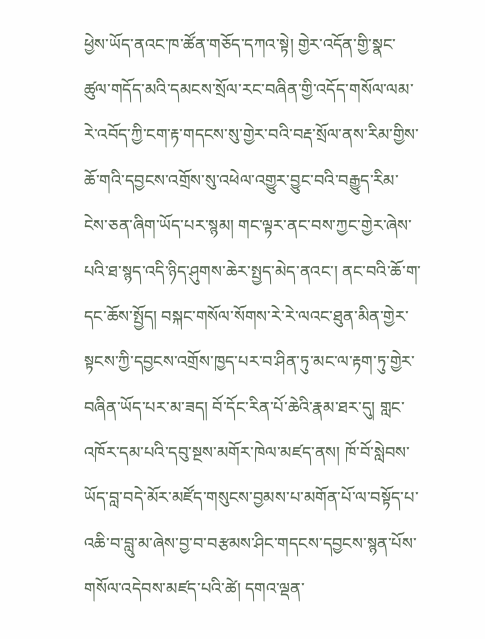ཕྱེས་ཡོད་ནའང་ཁ་ཚོན་གཅོད་དཀའ་སྟེ། གྱེར་འདོན་གྱི་སྣང་ཚུལ་གདོད་མའི་དམངས་སྲོལ་རང་བཞིན་གྱི་འདོད་གསོལ་ལམ་རེ་འབོད་ཀྱི་ངག་རྟ་གདངས་སུ་གྱེར་བའི་བརྡ་སྲོལ་ནས་རིམ་གྱིས་ཆོ་གའི་དབྱངས་འགྲོས་སུ་འཕེལ་འགྱུར་བྱུང་བའི་བརྒྱུད་རིམ་ངེས་ཅན་ཞིག་ཡོད་པར་སྙམ། གང་ལྟར་ནང་བས་ཀྱང་གྱེར་ཞེས་པའི་ཐ་སྙད་འདི་ཉིད་ཤུགས་ཆེར་སྤྱད་མེད་ནའང་། ནང་བའི་ཆོ་ག་དང་ཆོས་སྤྱོད། བསྐང་གསོལ་སོགས་རེ་རེ་ལའང་ཐུན་མིན་གྱེར་སྟངས་ཀྱི་དབྱངས་འགྲོས་ཁྱད་པར་བ་ཤིན་ཏུ་མང་ལ་རྟག་ཏུ་གྱེར་བཞིན་ཡོད་པར་མ་ཟད། བོ་དོང་རིན་པོ་ཆེའི་རྣམ་ཐར་དུ། གླང་འཁོར་དམ་པའི་དབུ་སྔས་མགོར་ཁེལ་མཛད་ནས། ཁོ་བོ་སླེབས་ཡོད་བླ་བདེ་མོར་མཛོད་གསུངས་བྱམས་པ་མགོན་པོ་ལ་བསྟོད་པ་འཆི་བ་བླུ་མ་ཞེས་བྱ་བ་བརྩམས་ཤིང་གདངས་དབྱངས་སྙན་པོས་གསོལ་འདེབས་མཛད་པའི་ཚེ། དགའ་ལྡན་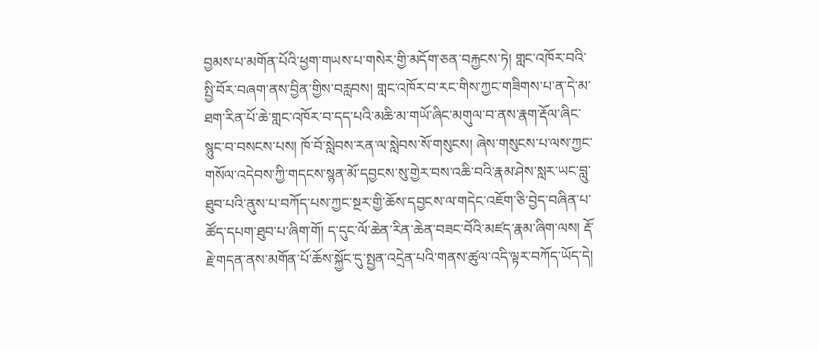བྱམས་པ་མགོན་པོའི་ཕྱག་གཡས་པ་གསེར་གྱི་མདོག་ཅན་བརྐྱངས་ཏེ། གླང་འཁོར་བའི་སྤྱི་བོར་བཞག་ནས་བྱིན་གྱིས་བརླབས། གླང་འཁོར་བ་རང་གིས་ཀྱང་གཟིགས་པ་ན་དེ་མ་ཐག་རིན་པོ་ཆེ་གླང་འཁོར་བ་དད་པའི་མཆི་མ་གཡོ་ཞིང་མགུལ་བ་ནས་རྣག་རྡོལ་ཞིང་སྙུང་བ་བསངས་པས། ཁོ་བོ་སླེབས་རན་ལ་སླེབས་སོ་གསུངས། ཞེས་གསུངས་པ་ལས་ཀྱང་གསོལ་འདེབས་ཀྱི་གདངས་སྙན་མོ་དབྱངས་སུ་གྱེར་བས་འཆི་བའི་རྣམ་ཤེས་སླར་ཡང་བླུ་ཐུབ་པའི་ནུས་པ་བཀོད་པས་ཀྱང་སྔར་གྱི་ཆོས་དབྱངས་ལ་གདེང་འཇོག་ཅི་བྱེད་བཞིན་པ་ཚོད་དཔག་ཐུབ་པ་ཞིག་གོ། ད་དུང་ལོ་ཆེན་རིན་ཆེན་བཟང་བོའི་མཛད་རྣམ་ཞིག་ལས། རྡོ་རྗེ་གདན་ནས་མགོན་པོ་ཆོས་སྐྱོང་དུ་སྤྱན་འདྲེན་པའི་གནས་ཚུལ་འདི་ལྟར་བཀོད་ཡོད་དེ།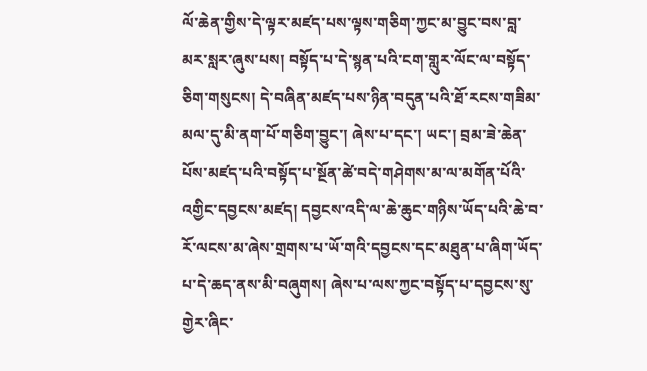ལོ་ཆེན་གྱིས་དེ་ལྟར་མཛད་པས་ལྟས་གཅིག་ཀྱང་མ་བྱུང་བས་བླ་མར་སླར་ཞུས་པས། བསྟོད་པ་དེ་སྙན་པའི་ངག་གླུར་ལོང་ལ་བསྟོད་ཅིག་གསུངས། དེ་བཞིན་མཛད་པས་ཉིན་བདུན་པའི་ཐོ་རངས་གཟིམ་མལ་དུ་མི་ནག་པོ་གཅིག་བྱུང་། ཞེས་པ་དང་། ཡང་། བྲམ་ཟེ་ཆེན་པོས་མཛད་པའི་བསྟོད་པ་སྔོན་ཚེ་བདེ་གཤེགས་མ་ལ་མགོན་པོའི་འགྱིང་དབྱངས་མཛད། དབྱངས་འདི་ལ་ཆེ་ཆུང་གཉིས་ཡོད་པའི་ཆེ་བ་རོ་ལངས་མ་ཞེས་གྲགས་པ་ཡོ་གའི་དབྱངས་དང་མཐུན་པ་ཞིག་ཡོད་པ་དེ་ཆད་ནས་མི་བཞུགས། ཞེས་པ་ལས་ཀྱང་བསྟོད་པ་དབྱངས་སུ་གྱེར་ཞིང་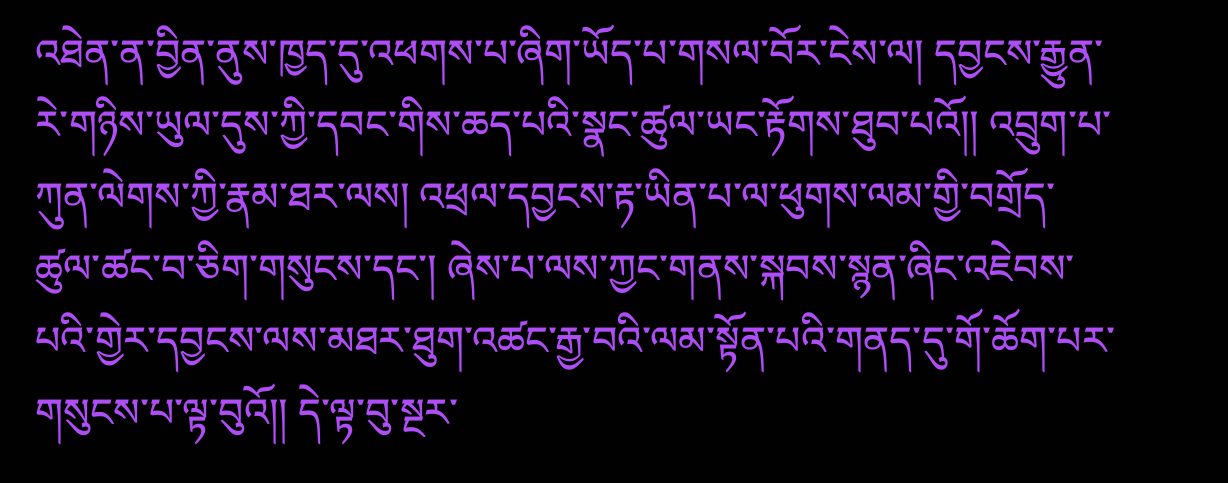འཐེན་ན་བྱིན་ནུས་ཁྱད་དུ་འཕགས་པ་ཞིག་ཡོད་པ་གསལ་བོར་ངེས་ལ། དབྱངས་རྒྱུན་རེ་གཉིས་ཡུལ་དུས་ཀྱི་དབང་གིས་ཆད་པའི་སྣང་ཚུལ་ཡང་རྟོགས་ཐུབ་པའོ།། འབྲུག་པ་ཀུན་ལེགས་ཀྱི་རྣམ་ཐར་ལས། འཕྲལ་དབྱངས་རྟ་ཡིན་པ་ལ་ཕུགས་ལམ་གྱི་བགྲོད་ཚུལ་ཚང་བ་ཅིག་གསུངས་དང་། ཞེས་པ་ལས་ཀྱང་གནས་སྐབས་སྙན་ཞིང་འཇེབས་པའི་གྱེར་དབྱངས་ལས་མཐར་ཐུག་འཚང་རྒྱ་བའི་ལམ་སྟོན་པའི་གནད་དུ་གོ་ཆོག་པར་གསུངས་པ་ལྟ་བུའོ།། དེ་ལྟ་བུ་སྔར་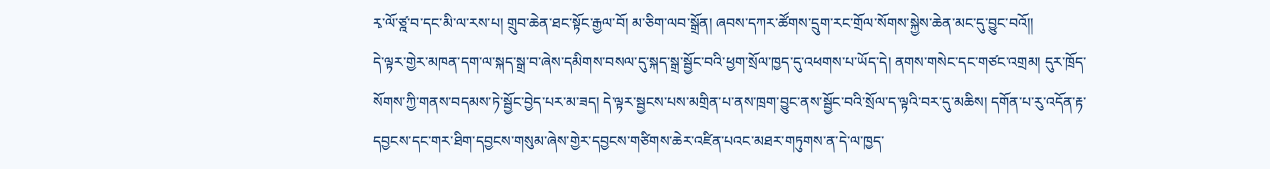རྭ་ལོ་ཙྰ་བ་དང་མི་ལ་རས་པ། གྲུབ་ཆེན་ཐང་སྟོང་རྒྱལ་བོ། མ་ཅིག་ལབ་སྒྲོན། ཞབས་དཀར་ཚོགས་དྲུག་རང་གྲོལ་སོགས་སྐྱེས་ཆེན་མང་དུ་བྱུང་བའོ།།
དེ་ལྟར་གྱེར་མཁན་དག་ལ་སྐད་སྒྲ་བ་ཞེས་དམིགས་བསལ་དུ་སྐད་སྒྲ་སྦྱོང་བའི་ཕྱག་སྲོལ་ཁྱད་དུ་འཕགས་པ་ཡོད་དེ། ནགས་གསེང་དང་གཙང་འགྲམ། དུར་ཁྲོད་སོགས་ཀྱི་གནས་བདམས་ཏེ་སྦྱོང་བྱེད་པར་མ་ཟད། དེ་ལྟར་སྦྱངས་པས་མགྲིན་པ་ནས་ཁྲག་བྱུང་ནས་སྦྱོང་བའི་སྲོལ་ད་ལྟའི་བར་དུ་མཆིས། དགོན་པ་རུ་འདོན་རྟ་དབྱངས་དང་གར་ཐིག་དབྱངས་གསུམ་ཞེས་གྱེར་དབྱངས་གཙིགས་ཆེར་འཛིན་པའང་མཐར་གཏུགས་ན་དེ་ལ་ཁྱད་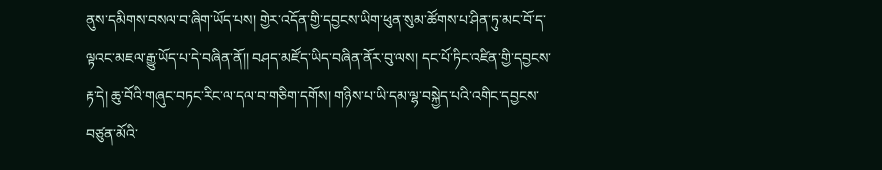ནུས་དམིགས་བསལ་བ་ཞིག་ཡོད་པས། གྱེར་འདོན་གྱི་དབྱངས་ཡིག་ཕུན་སུམ་ཚོགས་པ་ཤིན་ཏུ་མང་བོ་ད་ལྟའང་མཇལ་རྒྱུ་ཡོད་པ་དེ་བཞིན་ནོ།། བཤད་མཛོད་ཡིད་བཞིན་ནོར་བུ་ལས། དང་པོ་ཏིང་འཛིན་གྱི་དབྱངས་རྟ་དེ། ཆུ་བོའི་གཞུང་བཏང་རིང་ལ་དལ་བ་གཅིག་དགོས། གཉིས་པ་ཡི་དམ་ལྷ་བསྐྱེད་པའི་འགིང་དབྱངས་བཙུན་མོའི་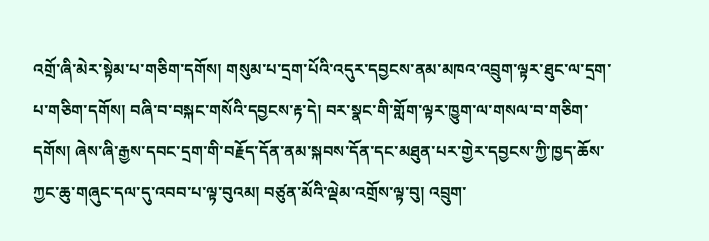འགྲོ་ཞི་མེར་སྟེམ་པ་གཅིག་དགོས། གསུམ་པ་དྲག་པོའི་འདུར་དབྱངས་ནམ་མཁའ་འབྲུག་ལྟར་ཐུང་ལ་དྲག་པ་གཅིག་དགོས། བཞི་བ་བསྐང་གསོའི་དབྱངས་རྟ་དེ། བར་སྣང་གི་གློག་ལྟར་ཁྱུག་ལ་གསལ་བ་གཅིག་དགོས། ཞེས་ཞི་རྒྱས་དབང་དྲག་གི་བརྗོད་དོན་ནམ་སྐབས་དོན་དང་མཐུན་པར་གྱེར་དབྱངས་ཀྱི་ཁྱད་ཆོས་ཀྱང་ཆུ་གཞུང་དལ་དུ་འབབ་པ་ལྟ་བུའམ། བཙུན་མོའི་ལྡེམ་འགྲོས་ལྟ་བུ། འབྲུག་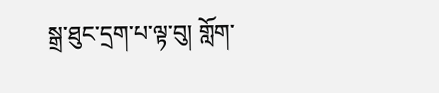སྒྲ་ཐུང་དྲག་པ་ལྟ་བུ། གློག་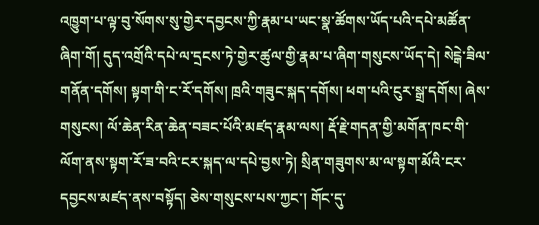འཁྱུག་པ་ལྟ་བུ་སོགས་སུ་གྱེར་དབྱངས་ཀྱི་རྣམ་པ་ཡང་སྣ་ཚོགས་ཡོད་པའི་དཔེ་མཚོན་ཞིག་གོ། དུད་འགྲོའི་དཔེ་ལ་དྲངས་ཏེ་གྱེར་ཚུལ་གྱི་རྣམ་པ་ཞིག་གསུངས་ཡོད་དེ། སེངྒེ་ཟིལ་གནོན་དགོས། སྟག་གི་ང་རོ་དགོས། ཁྲའི་གཟུང་སྐད་དགོས། ཕག་པའི་ངུར་སྒྲ་དགོས། ཞེས་གསུངས། ལོ་ཆེན་རིན་ཆེན་བཟང་པོའི་མཛད་རྣམ་ལས། རྡོ་རྗེ་གདན་གྱི་མགོན་ཁང་གི་ལོག་ནས་སྟག་རོ་ཟ་བའི་ངར་སྐད་ལ་དཔེ་བྱས་ཏེ། སྲིན་གཟུགས་མ་ལ་སྟག་མོའི་ངར་དབྱངས་མཛད་ནས་བསྟོད། ཅེས་གསུངས་པས་ཀྱང་། གོང་དུ་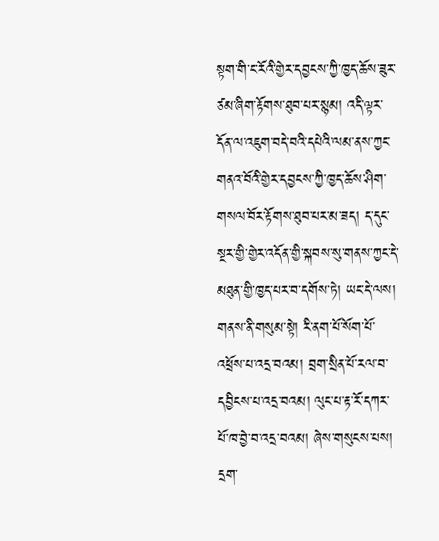སྟག་གི་ང་རོའི་གྱེར་དབྱངས་ཀྱི་ཁྱད་ཆོས་ཟུར་ཙམ་ཞིག་རྟོགས་ཐུབ་པར་སྙམ། འདི་ལྟར་དོན་ལ་འཇུག་བདེ་བའི་དཔེའི་ལམ་ནས་ཀྱང་གནའ་བོའི་གྱེར་དབྱངས་ཀྱི་ཁྱད་ཆོས་ཤིག་གསལ་བོར་རྟོགས་ཐུབ་པར་མ་ཟད། ད་དུང་སྔར་གྱི་གྱེར་འདོན་གྱི་སྐབས་སུ་གནས་ཀྱང་དེ་མཐུན་གྱི་ཁྱད་པར་བ་དགོས་ཏེ། ཡང་དེ་ལས། གནས་ནི་གསུམ་སྟེ། རི་ནག་པོ་སོག་པོ་འཕྲོས་པ་འདྲ་བའམ། བྲག་སྲིན་པོ་རལ་བ་དབྱིངས་པ་འདྲ་བའམ། ལུང་པ་རྟ་རོ་དཀར་པོ་ཁ་བྱེ་བ་འདྲ་བའམ། ཞེས་གསུངས་པས། དྲག་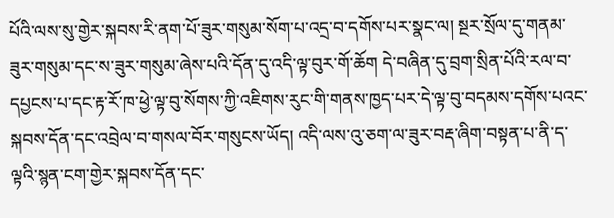པོའི་ལས་སུ་གྱེར་སྐབས་རི་ནག་པོ་ཟུར་གསུམ་སོག་པ་འདྲ་བ་དགོས་པར་སྣང་ལ། སྔར་སྲོལ་དུ་གནམ་ཟུར་གསུམ་དང་ས་ཟུར་གསུམ་ཞེས་པའི་དོན་དུ་འདི་ལྟ་བུར་གོ་ཆོག དེ་བཞིན་དུ་བྲག་སྲིན་པོའི་རལ་བ་དཔྱངས་པ་དང་རྟ་རོ་ཁ་ཕྱེ་ལྟ་བུ་སོགས་ཀྱི་འཇིགས་རུང་གི་གནས་ཁྱད་པར་དེ་ལྟ་བུ་བདམས་དགོས་པའང་སྐབས་དོན་དང་འབྲེལ་བ་གསལ་བོར་གསུངས་ཡོད། འདི་ལས་འུ་ཅག་ལ་ཟུར་བརྡ་ཞིག་བསྟན་པ་ནི་ད་ལྟའི་སྙན་ངག་གྱེར་སྐབས་དོན་དང་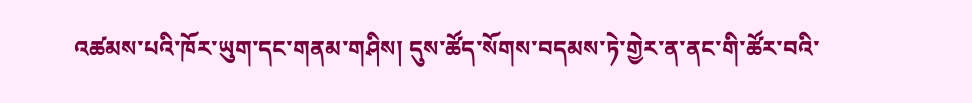འཚམས་པའི་ཁོར་ཡུག་དང་གནམ་གཤིས། དུས་ཚོད་སོགས་བདམས་ཏེ་གྱེར་ན་ནང་གི་ཚོར་བའི་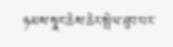ཉམས་སྣང་ཆེས་ཆེར་སྤེལ་ཐུབ་པར་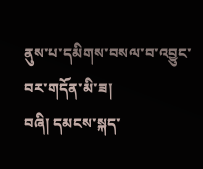ནུས་པ་དམིགས་བསལ་བ་འབྱུང་བར་གདོན་མི་ཟ།
བཞི། དམངས་སྐད་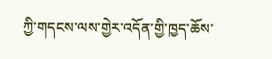ཀྱི་གདངས་ལས་གྱེར་འདོན་གྱི་ཁྱད་ཆོས་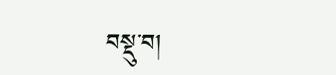བསྡུ་བ།